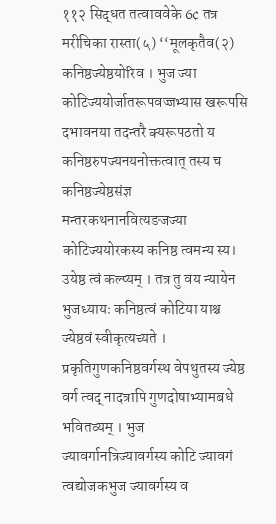११२ सिद्धत तत्वाववेके 6¢ तत्र मरीचिका रास्ता(५) ‘‘मूलकृतैव(२) कनिष्ठज्येष्ठयोरिव । भुज ज्या कोटिज्ययोर्जातरूपवज्जभ्यास खरूपसि दभावनया तदन्तरै क्यरूपठतो य कनिष्ठरुपज्यनयनोक्तत्वात् तस्य च कनिष्ठज्येष्ठसंज्ञ मन्तरकथनानवित्यङजज्या कोटिज्ययोरकस्य कनिष्ठ त्वमन्य स्य। उयेष्ठ त्वं कल्प्यम् । तत्र तु वय न्यायेन भुजध्यायः कनिष्ठत्वं कोटिया याश्च ज्येष्ठवं स्वीकृत्यच्यते । प्रकृतिगुणकनिष्ठवर्गस्थ वेपथुतस्य ज्येष्ठ वर्ग त्वद् नादत्रापि गुणदोषाभ्यामबधे भवितव्यम् । भुज ज्यावर्गानत्रिज्यावर्गस्य कोटि ज्यावगं त्वद्योजकभुज ज्यावर्गस्य व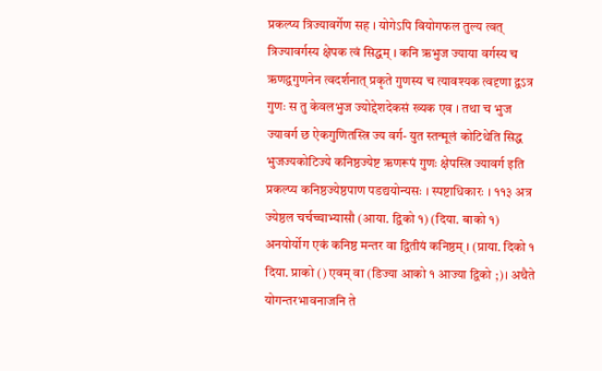प्रकल्प्य त्रिज्यावर्गेण सह । योगेऽपि वियोगफल तुल्य त्वत् त्रिज्यावर्गस्य क्षेपक त्वं सिद्धम् । कनि ऋभुज ज्याया वर्गस्य च ऋणद्वगुणनेन त्वदर्शनात् प्रकृते गुणस्य च त्यावश्यक त्वदृणा द्वऽत्र गुणः स तु केवलभुज ज्योद्देशदेकसं ख्यक एव । तथा च भुज ज्यावर्ग छ ऐकगुणितस्त्रि ज्य वर्ग- युत स्तन्मूलं कोटिथेति सिद्ध भुजज्यकोटिज्ये कनिष्ठज्येष्ट ऋणरूपं गुणः क्षेपस्त्रि ज्यावर्ग इति प्रकल्प्य कनिष्ठज्येष्ठपाण पडद्ययोन्यसः । स्पष्टाधिकारः । ११३ अत्र ज्येष्ठल चर्चच्चाभ्यासौ (आया. द्विको १) (दिया. बाको १) अनयोर्योग एकं कनिष्ठ मन्तर वा द्वितीयं कनिष्ठम् । (प्राया. दिको १ दिया. प्राको () एवम् वा (डिज्या आको १ आज्या द्विको ;)। अथैते योगन्तरभावनाजनि ते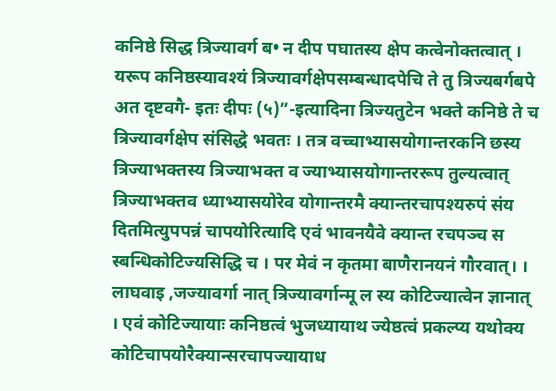कनिष्ठे सिद्ध त्रिज्यावर्ग ब• न दीप पघातस्य क्षेप कत्वेनोक्तत्वात् । यरूप कनिष्ठस्यावश्यं त्रिज्यावर्गक्षेपसम्बन्धादपेचि ते तु त्रिज्यबर्गबपे अत दृष्टवगै- इतः दीपः (५)”-इत्यादिना त्रिज्यतुटेन भक्ते कनिष्ठे ते च त्रिज्यावर्गक्षेप संसिद्धे भवतः । तत्र वच्चाभ्यासयोगान्तरकनि छस्य त्रिज्याभक्तस्य त्रिज्याभक्त व ज्याभ्यासयोगान्तररूप तुल्यत्वात् त्रिज्याभक्तव ध्याभ्यासयोरेव योगान्तरमै क्यान्तरचापश्यरुपं संय दितमित्युपपन्नं चापयोरित्यादि एवं भावनयैवे क्यान्त रचपञ्च स स्बन्धिकोटिज्यसिद्धि च । पर मेवं न कृतमा बाणैरानयनं गौरवात्। । लाघवाइ ,जज्यावर्गा नात् त्रिज्यावर्गान्मू ल स्य कोटिज्यात्वेन ज्ञानात् । एवं कोटिज्यायाः कनिष्ठत्वं भुजध्यायाथ ज्येष्ठत्वं प्रकल्प्य यथोक्य कोटिचापयोरैक्यान्सरचापज्यायाध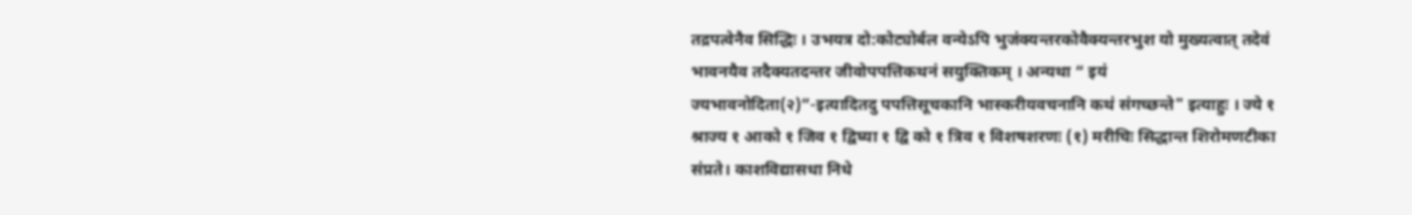तद्रपत्वेनैव सिद्धिः । उभयत्र दो:कोट्योर्बल वन्येऽपि भुजंक्यन्तरकोवैक्यन्तरभुश यो मुख्यत्वात् तदेवं भावनयैव तदैक्यतदन्तर जीवोपपत्तिकथनं सयुक्तिकम् । अन्यथा “ इयं ज्यभावनोदिता(२)”-इत्यादितदु पपत्तिसूचकानि भास्करीयवचनानि कथं संगच्छन्ते" इत्याहुः । ज्ये १ श्राज्य १ आको १ जिव १ द्विघ्या १ द्वि को १ त्रिव १ विशषशरणः (१) मरीचिः सिद्धान्त शिरोमणटीका संप्रते। काशविद्यासधा निधे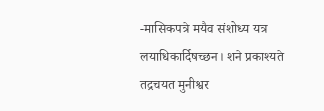-मासिकपत्रे मयैव संशोध्य यत्र लयाधिकार्दिषच्छन। शने प्रकाश्यते तद्रचयत मुनीश्वर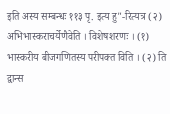इति अस्य सम्बन्धः ११३ पृ. इत्य हु"-रित्यत्र (२) अभिभास्कराचर्येणैवेति । विशेषशरणः । (१) भास्करीय बीजगणितस्य परीपक्त विति । (२) ति द्वान्स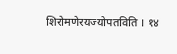शिरोमणेरयज्योपतविति । १४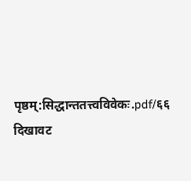पृष्ठम्:सिद्धान्ततत्त्वविवेकः.pdf/६६
दिखावट